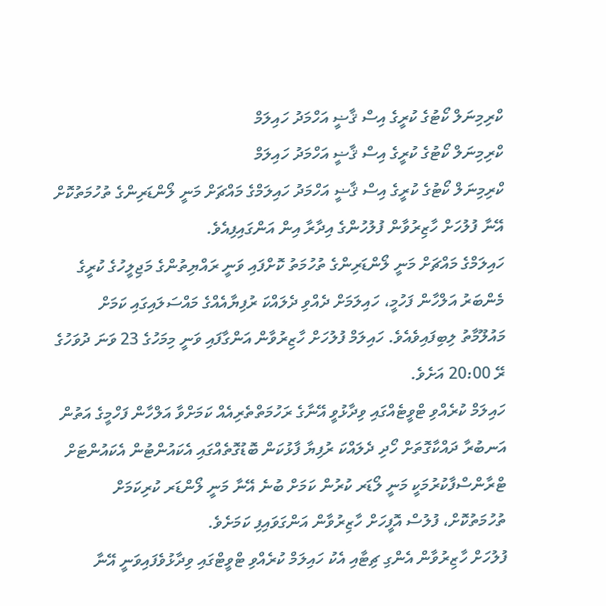ކްރިމިނަލް ކޯޓުގެ ކުރީގެ އިސް ޤާޟީ އަހްމަދު ހައިލަމް
ކްރިމިނަލް ކޯޓުގެ ކުރީގެ އިސް ޤާޟީ އަހްމަދު ހައިލަމް
ކްރިމިނަލް ކޯޓުގެ ކުރީގެ އިސް ޤާޟީ އަހްމަދު ހައިލަމްގެ މައްޗަށް މަނީ ލޯންޑަރިންގެ ތުހުމަތުކޮށް އޭނާ ފުލުހަށް ހާޒިރުވާން ފުލުހުންގެ އިދާރާ އިން އަންގައިފިއެވެ.
ހައިލަމްގެ މައްޗަށް މަނީ ލޯންޑަރިންގެ ތުހުމަތު ކޮށްފައި ވަނީ ރައްޔިތުންގެ މަޖިލީހުގެ ކުރީގެ މެންބަރު އަލްހާން ފަހުމީ، ހައިލަމަށް ދެއްވި ދެލައްކަ ރުފިޔާއެއްގެ މައްސަލައިގައި ކަމަށް މައުލޫމާތު ލިބިފައިވެއެވެ. ހައިލަމް ފުލުހަށް ހާޒިރުވާން އަންގާފައި ވަނީ މިމަހުގެ 23 ވަނަ ދުވަހުގެ ރޭ 20:00 އަށެވެ.
ހައިލަމް ކުރެއްވި ޓްވީޓެއްގައި ވިދާޅުވީ އޭނާގެ ރަހުމަތްތެރިއެއް ކަމަށްވާ އަލްހާން ފަހްމީގެ އަތުން އަނބުރާ ދައްކާގޮތަށް ހޯދި ދެލައްކަ ރުފިޔާ ފާޅުކަން ބޮޑުގޮތެއްގައި އެކައުންޓުން އެކައުންޓަށް ޓްރާންސްފާކުރުމަކީ މަނީ ލޯޑަރ ކުރުން ކަމަށް ބުނެ އޭނާ މަނީ ލޯންޑަރ ކުރިކަމަށް ތުހުމަތުކޮށް، ފުލުސް އޮފީހަށް ހާޒިރުވާން އަންގަވައިފި ކަމަށެވެ.
ފުލުހަށް ހާޒިރުވާން އެންގި ޗިޓާއި އެކު ހައިލަމް ކުރެއްވި ޓްވީޓްގައި ވިދާޅުވެފައިވަނީ އޭނާ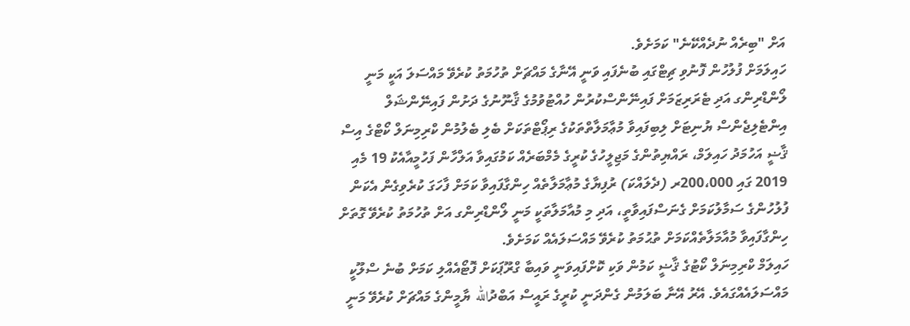އަށް "ބިރެއް ނުދެއްކޭނެ" ކަމަށެވެ.
ހައިލަމަށް ފުލުހުން ފޮނުވި ޗިޓްގައި ބުނެފައި ވަނީ އޭނާގެ މައްޗަށް ތުހުމަތު ކުރެވޭ މައްސަލަ އަކީ މަނީ ލޯންޑްރިންގ އަދި ޓެރަރިޒަމަށް ފައިނޭންސްކުރުން ހުއްޓުވުމުގެ ޤާނޫނުގެ ދަށުން ފައިނޭންޝަލް އިންޓެލިޖެންސް ޔުނިޓަށް ލިބިފައިވާ މުޢާމަލާތްތަކުގެ ރިޕޯޓްތަކަށް ބެލި ބެލުމުން ކްރިމިނަލް ކޯޓްގެ އިސް ޤާޟީ އަހުމަދު ހައިލަމް، ރައްޔިތުންގެ މަޖިލީހުގެ ކުރީގެ މެމްބަރެއް ކަމުގައިވާ އަލްހާން ފަހުމީއާއެކު 19 މެއި 2019 ގައި 200،000ރ (ދެލައްކަ) ރުފިޔާގެ މުޢާމަލާތެއް ހިންގާފައިވާ ކަމަށް ފާހަގަ ކުރެވިގެން އެކަން ފުލުހުންގެ ސަމާލުކަމަށް ގެނަސްފައިވާތީ، އަދި މި މުއާމަލާތަކީ މަނީ ލޯންޑްރިންގ އަށް ތުހުމަތު ކުރެވޭ ގޮތަށް ހިންގާފައިވާ މުއާމަލާތެއްކަމަށް ތުޙުމަތު ކުރެވޭ މައްސަލައެއް ކަމަށެވެ.
ހައިލަމް ކްރިމިނަލް ކޯޓުގެ ޤާޟީ ކަމުން ވަކި ކޮށްފައިވަނީ ވައިބާ ގްރޫޕަކަށް ފޮޓޯއެއްލި ކަމަށް ބުނެ ސްލޫކީ މައްސަލައެއްގައެވެ. އޭރު އޭނާ ބަލަމުން ގެންދަނީ ކުރީގެ ރައީސް އަބްދުالله ޔާމީންގެ މައްޗަށް ކުރެވޭ މަނީ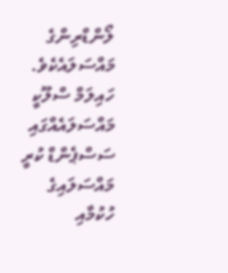ލޯންޑްރިންގެ މައްސަލައެކެވެ. ހައިލަމް ސްލޫކީ މައްސަލައެއްގައި ސަސްޕެންޑް ކުރީ މައްސަލައިގެ ހުކުމާއި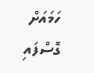ހަމައަށް ގޮސްފައި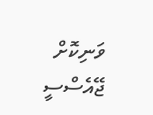ވަނިކޮށް ޖޭއެސްސީ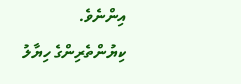އިންނެވެ.
ކިޔުންތެރިންގެ ހިޔާލު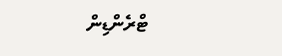ޓްރެންޑިން